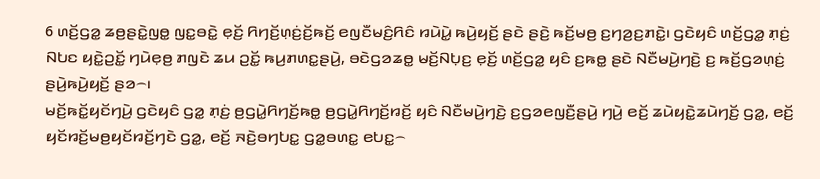6 ꤛꤢꤩ꤬ꤞꤤ꤭ ꤘꤥ꤬ꤔꤢꤧ꤭ꤜꤥ꤭ ꤜꤢ꤭ꤋꤢꤧ꤭ ꤕ꤫ꤢꤩ꤬ ꤖꤚꤢꤩ꤬ꤛ꤫ꤢꤦ꤬ꤢꤩ꤬ꤒꤢꤩ꤬ ꤕꤜꤢꤪꤗꤢꤨ꤬ꤖꤢꤨ ꤙꤣꤧꤣꤧ꤭ ꤒꤣꤧ꤬ꤟꤢꤩ꤬ ꤔꤢꤧ ꤔꤢꤧ꤬ ꤒꤢꤩ꤬ꤗꤥ꤬ ꤢ꤬ꤚꤤ꤬ꤢ꤬ꤊꤢꤧ꤭꤯ ꤞꤢꤧꤟꤢꤨ ꤛꤢꤩ꤬ꤞꤤ꤭ ꤊ꤫ꤢꤦ꤬ ꤡꤝꤢ ꤟꤢꤧ꤭ꤑꤢꤩ꤭ ꤚꤣꤧꤕ꤫ꤥ꤬ ꤊꤜꤢꤧ ꤘꤣ ꤑꤢꤩ꤭ ꤒꤣ꤬ꤊꤛꤢ꤭ꤔꤣꤧ꤬, ꤋꤢꤧꤞꤤꤘꤥ꤭ ꤗꤢꤩ꤬ꤡꤝ꤫ꤢ꤬ ꤕ꤫ꤢꤩ꤬ ꤛꤢꤩ꤬ꤞꤤ꤭ ꤟꤢꤨ ꤢ꤬ꤒꤥ꤭ ꤔꤢꤧ ꤡꤢꤪꤗꤣꤧ꤬ꤚꤢꤧ꤬ ꤢ꤬ ꤒꤢꤩ꤬ꤞꤤꤛ꤫ꤢꤦ꤬ ꤔꤣꤧ꤬ꤒꤣꤧ꤬ꤟꤢꤩ꤬ ꤔꤤ꤮꤯
ꤗꤢꤩ꤬ꤒꤢꤩ꤭ꤟꤢꤩꤚꤣꤧ꤬ ꤞꤢꤧꤟꤢꤨ ꤞꤤ꤭ ꤊ꤫ꤢꤦ꤬ ꤥ꤬ꤞꤣꤧ꤭ꤖꤚꤢꤩ꤬ꤒꤥ꤭ ꤥ꤬ꤞꤣꤧ꤭ꤖꤚꤢꤩ꤬ꤙꤢꤩ꤬ ꤟꤢꤨ ꤡꤢꤪꤗꤣꤧ꤬ꤚꤢꤧ꤬ ꤢ꤬ꤞꤤꤕꤜꤢꤪ꤬ꤔꤣꤧ꤬ ꤚꤣꤧ꤬ ꤕꤢꤩ꤬ ꤘꤣꤧꤟꤢꤧ꤭ꤘꤣꤧꤚꤢꤩ꤬ ꤞꤤ꤭, ꤕꤢꤩ꤬ ꤟꤢꤩꤙꤢꤩ꤬ꤗꤥ꤬ꤟꤢꤩꤙꤢꤩ꤬ꤚꤢꤧ ꤞꤤ꤭, ꤕꤢꤩ꤬ ꤏꤢꤧ꤬ꤋꤚꤝꤢ꤭ ꤞꤤ꤭ꤋꤛꤢ꤭ ꤕꤝꤢ꤭꤮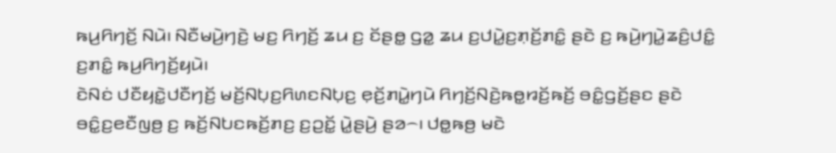ꤒꤣ꤬ꤖꤚꤢꤩ꤬ ꤡꤣꤧ꤯ ꤡꤢꤪꤗꤣꤧ꤬ꤚꤢꤧ꤬ ꤗꤢ꤬ ꤖꤚꤢꤩ꤬ ꤘꤣ ꤢ꤬ ꤢꤩꤔꤥ꤭ ꤞꤤ꤭ ꤘꤣ ꤢ꤬ꤓꤣꤧ꤭ꤢ꤬ꤊ꤫ꤢꤩ꤬ꤊꤢꤨ꤭ ꤔꤢꤧ ꤢ꤬ ꤒꤣꤧ꤬ꤚꤣꤧ꤭ꤘꤢꤨ꤬ꤓꤢꤨ꤭ ꤢ꤬ꤊꤢꤨ꤭ ꤒꤣ꤬ꤖꤚꤢꤩ꤬ꤟꤣꤧ꤯
ꤢꤧꤡꤢꤦ ꤓꤢꤪꤟꤢꤧ꤭ꤓꤢꤪꤚꤢꤩ꤬ ꤗꤢꤩ꤬ꤡꤝ꤫ꤢ꤬ꤖꤛꤢꤡꤝ꤫ꤢ꤬ ꤕ꤫ꤢꤩ꤬ꤊꤣꤧ꤭ꤚꤣꤧ ꤖꤚꤢꤩ꤬ꤡꤢꤧ꤬ꤒꤥ꤭ꤙꤢꤩ꤬ꤒꤢꤩ꤬ ꤋꤢꤨ꤭ꤞꤢꤩ꤬ꤔꤢ ꤔꤢꤧ ꤋꤢꤨ꤭ꤢ꤬ꤕꤢꤪꤜꤥ꤬ ꤢ꤬ ꤒꤢꤩ꤬ꤡꤝꤢꤒꤢꤩ꤬ꤊꤢ꤬ ꤢ꤬ꤑꤢꤩ꤭ ꤣꤧ꤭ꤔꤣꤧ꤬ ꤔꤤ꤮꤯ ꤓꤥ꤭ꤒꤥ꤬ ꤗꤢꤧ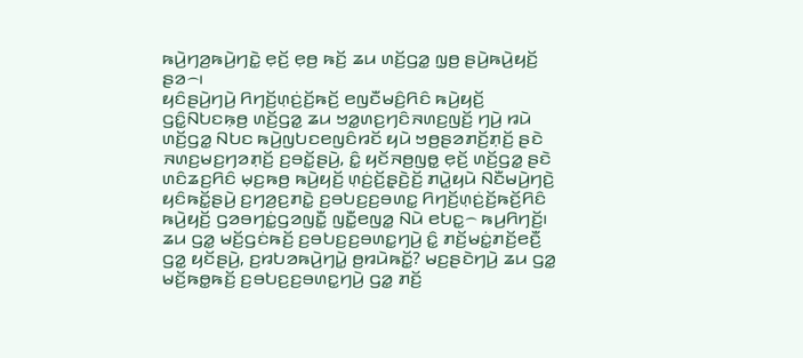ꤒꤣꤧ꤬ꤚꤤ꤬ꤒꤣꤧ꤬ꤚꤢꤧ꤭ ꤕ꤫ꤢꤩ꤬ ꤕ꤫ꤥ꤬ ꤒꤢꤩ꤬ ꤘꤣ ꤛꤢꤩ꤬ꤞꤤ꤭ ꤜ꤫ꤥ꤬ ꤔꤣꤧ꤬ꤒꤣꤧ꤬ꤟꤢꤩ꤬ ꤔꤤ꤮꤯
ꤟꤢꤨꤔꤣꤧ꤬ꤚꤣꤧ꤬ ꤖꤚꤢꤩ꤬ꤛ꤫ꤢꤦ꤬ꤢꤩ꤬ꤒꤢꤩ꤬ ꤕꤜꤢꤪꤗꤢꤨ꤬ꤖꤢꤨ ꤒꤣꤧ꤬ꤟꤢꤩ꤬ ꤞꤢꤨ꤭ꤡꤝꤢꤒ꤫ꤥ꤬ ꤛꤢꤩ꤬ꤞꤤ꤭ ꤘꤣ ꤠꤤ꤭ꤛꤢ꤬ꤚꤢꤨꤏꤛꤢ꤬ꤜꤢꤩ꤬ ꤚꤣꤧ꤬ ꤙꤣꤧ ꤛꤢꤩ꤬ꤞꤤ꤭ ꤡꤝꤢ ꤒꤣꤧ꤬ꤜꤝꤢꤕꤜꤢꤨꤙꤢꤩ ꤟꤣꤧ ꤠꤥ꤬ꤔꤤꤊꤢꤩ꤬ꤊ꤫ꤢꤩ꤬ ꤔꤢꤧ ꤏꤛꤢ꤬ꤗꤢ꤬ꤚꤤꤊ꤫ꤢꤩ꤬ ꤢ꤬ꤋꤢꤩ꤭ꤔꤣꤧ꤬, ꤢꤨ꤭ ꤟꤢꤩꤏꤥ꤬ꤜꤥ꤭ ꤕ꤫ꤢꤩ꤬ ꤛꤢꤩ꤬ꤞꤤ꤭ ꤔꤢꤧ ꤛꤢꤨꤘꤢ꤬ꤖꤢꤨ ꤗ꤫ꤢ꤬ꤒꤥ꤬ ꤒꤣꤧ꤬ꤟꤢꤩ꤬ ꤛ꤫ꤢꤦ꤬ꤢꤩ꤬ꤔ꤫ꤢꤧ꤬ꤢꤩ꤬ ꤊꤣꤧ꤭ꤟꤣꤧ ꤡꤢꤪꤗꤣꤧ꤬ꤚꤢꤧ꤬ ꤟꤢꤨꤒꤢꤩ꤭ꤔꤣꤧ꤬ ꤢ꤬ꤚꤤ꤬ꤢ꤬ꤊꤢꤧ꤭ ꤢ꤬ꤋꤝꤢ꤬ꤢ꤬ꤋꤛꤢ꤭ ꤖꤚꤢꤩ꤬ꤛ꤫ꤢꤦ꤬ꤢꤩ꤬ꤒꤢꤩ꤬ꤖꤢꤨ ꤒꤣꤧ꤬ꤟꤢꤩ꤬ ꤞꤤꤋꤚꤢꤦ꤭ꤞꤤꤜꤢꤪ꤭ ꤜꤢꤪ꤭ꤕꤜꤤ꤭ ꤡꤣꤧ ꤕꤝꤢ꤭꤮ ꤒꤣ꤬ꤖꤚꤢꤩ꤬꤯
ꤘꤣ ꤞꤤ꤭ ꤗꤢꤩ꤬ꤞꤢꤦꤒꤢꤩ꤬ ꤢ꤬ꤋꤝꤢ꤬ꤢ꤬ꤋꤛꤢ꤭ꤚꤣꤧ꤬ ꤢꤨ꤭ ꤊꤢꤩ꤬ꤗꤢꤦ꤭ꤊꤢꤩ꤬ꤕꤢꤪ꤬ ꤞꤤ꤭ ꤟꤢꤩꤔꤣꤧ꤬, ꤢ꤬ꤙꤝꤤꤒꤣꤧ꤬ꤚꤣꤧ꤭ ꤥ꤬ꤙꤣꤧꤒꤢꤩ꤭? ꤗꤢ꤬ꤔꤢꤧꤚꤣꤧ꤬ ꤘꤣ ꤞꤤ꤭ ꤗꤢꤩ꤬ꤒꤥ꤭ꤒꤢꤩ꤬ ꤢ꤬ꤋꤝꤢ꤬ꤢ꤬ꤋꤛꤢ꤭ꤚꤣꤧ꤬ ꤞꤤ꤭ ꤊꤢꤩ꤬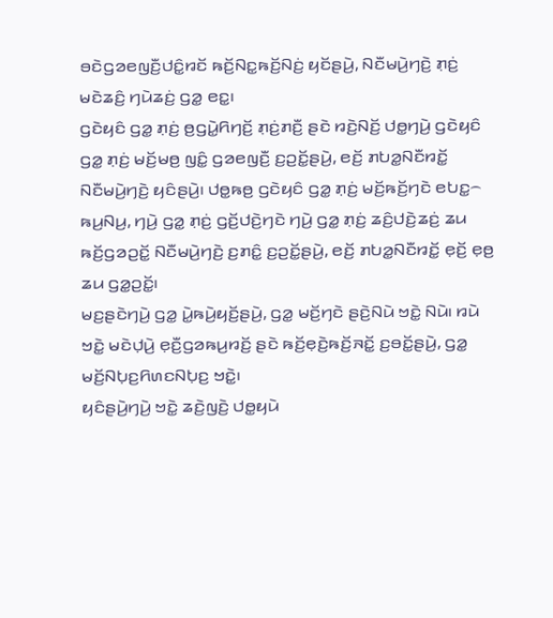ꤋꤢꤧꤞꤤꤕꤜꤢꤪ꤬ꤓꤢꤨ꤭ꤙꤢꤩ ꤒꤢꤩ꤬ꤡꤢ꤭ꤒꤢꤩ꤬ꤡꤢꤦ꤬ ꤟꤢꤩꤔꤣꤧ꤬, ꤡꤢꤪꤗꤣꤧ꤬ꤚꤢꤧ꤬ ꤊ꤫ꤢꤦ꤬ ꤗꤢꤧꤘꤢꤨ꤬ ꤚꤣꤧꤘꤢꤦ꤬ ꤞꤤ꤭ ꤕꤢ꤭꤯
ꤞꤢꤧꤟꤢꤨ ꤞꤤ꤭ ꤊ꤫ꤢꤦ꤬ ꤥ꤬ꤞꤣꤧ꤭ꤖꤚꤢꤩ꤬ ꤊ꤫ꤢꤦ꤬ꤊꤢꤪ꤬ ꤔꤢꤧ ꤙꤢꤧ꤬ꤡꤢꤩ꤬ ꤓꤥ꤭ꤚꤣꤧ꤬ ꤞꤢꤧꤟꤢꤨ ꤞꤤ꤭ ꤊ꤫ꤢꤦ꤬ ꤗꤢꤩ꤬ꤗꤥ꤬ ꤜꤢꤨ꤭ ꤞꤤꤕꤜꤢꤪ꤬ ꤢ꤬ꤑꤢꤩ꤭ꤔꤣꤧ꤬, ꤕꤢꤩ꤬ ꤊꤝꤤ꤭ꤡꤢꤪꤙꤢꤩ꤭ ꤡꤢꤪꤗꤣꤧ꤬ꤚꤢꤧ꤬ ꤟꤢꤨꤔꤣꤧ꤬꤯ ꤓꤥ꤭ꤒꤥ꤬ ꤞꤢꤧꤟꤢꤨ ꤞꤤ꤭ ꤊ꤫ꤢꤦ꤬ ꤗꤢꤩ꤬ꤒꤢꤩ꤬ꤚꤢꤧ ꤕꤝꤢ꤭꤮ ꤒꤣ꤬ꤡꤣ꤬, ꤚꤣꤧ꤬ ꤞꤤ꤭ ꤊ꤫ꤢꤦ꤬ ꤞꤢꤩ꤬ꤓꤢꤧ꤬ꤚꤢꤧ ꤚꤣꤧ꤬ ꤞꤤ꤭ ꤊ꤫ꤢꤦ꤬ ꤘꤢꤨ꤬ꤓꤢꤧ꤬ꤘꤢꤦ꤬ ꤘꤣ ꤒꤢꤩ꤬ꤞꤤꤑꤢꤩ꤭ ꤡꤢꤪꤗꤣꤧ꤬ꤚꤢꤧ꤬ ꤢ꤬ꤊꤢꤨ꤭ ꤢ꤬ꤑꤢꤩ꤭ꤔꤣꤧ꤬, ꤕꤢꤩ꤬ ꤊꤝꤤ꤭ꤡꤢꤪꤙꤢꤩ꤭ ꤕ꤫ꤢꤩ꤬ ꤕ꤫ꤥ꤬ ꤘꤣ ꤞꤤ꤭ꤑꤢꤩ꤭꤯
ꤗꤢ꤬ꤔꤢꤧꤚꤣꤧ꤬ ꤞꤤ꤭ ꤣꤧ꤭ꤒꤣꤧ꤬ꤟꤢꤩ꤬ꤔꤣꤧ꤬, ꤞꤤ꤭ ꤗꤢꤩ꤬ꤚꤢꤧ ꤔꤢꤧ꤬ꤡꤣꤧ ꤠꤢꤧ꤭ ꤡꤣꤧ꤯ ꤙꤣꤧ ꤠꤢꤧ꤭ ꤗꤢꤧꤓ꤫ꤣꤧ꤬ ꤕ꤫ꤢꤪ꤬ꤞꤤꤒꤣ꤬ꤙꤢꤩ꤬ ꤔꤢꤧ ꤒꤢꤩ꤬ꤕ꤫ꤢꤧ꤬ꤒꤢꤩ꤬ꤏꤢꤩ꤭ ꤢ꤬ꤋꤢꤩ꤭ꤔꤣꤧ꤬, ꤞꤤ꤭ ꤗꤢꤩ꤬ꤡꤝ꤫ꤢ꤬ꤖꤛꤢꤡꤝ꤫ꤢ꤬ ꤠꤢꤧ꤭꤯
ꤟꤢꤨꤔꤣꤧ꤬ꤚꤣꤧ꤬ ꤠꤢꤧ꤭ ꤘꤢꤧ꤬ꤜꤢꤧ꤬ ꤓꤥ꤭ꤟꤣꤧ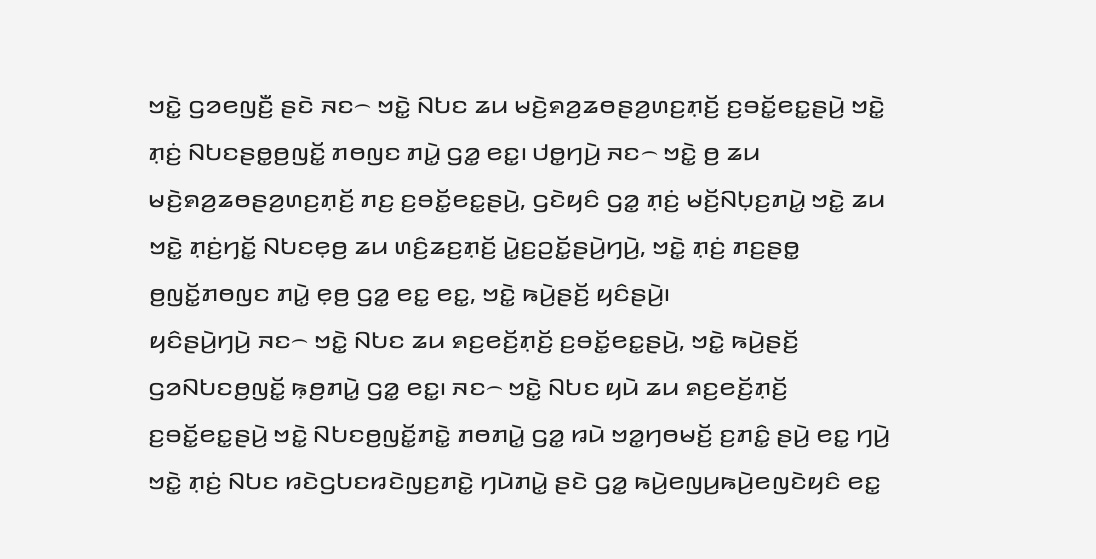ꤠꤢꤧ꤭ ꤞꤤꤕꤜꤢꤪ꤬ ꤔꤢꤧ ꤏꤢ꤮ ꤠꤢꤧ꤭ ꤡꤝꤢ ꤘꤣ ꤗꤢꤧ꤬ꤎꤤ꤬ꤘꤥꤔꤤ꤬ꤛꤢ꤬ꤊ꤫ꤢꤩ꤬ ꤢ꤬ꤋꤢꤩ꤭ꤕꤢ꤭ꤔꤣꤧ꤬ ꤠꤢꤧ꤭ ꤊ꤫ꤢꤦ꤬ ꤡꤝꤢꤔꤥ꤭ꤥ꤬ꤜꤢꤩ꤭ ꤊꤥꤜꤢ ꤊꤣꤧ꤭ ꤞꤤ꤭ ꤕꤢ꤭꤯ ꤓꤥ꤭ꤚꤣꤧ꤬ ꤏꤢ꤮ ꤠꤢꤧ꤭ ꤥ꤬ ꤘꤣ ꤗꤢꤧ꤬ꤎꤤ꤬ꤘꤥꤔꤤ꤬ꤛꤢ꤬ꤊ꤫ꤢꤩ꤬ ꤊꤢ꤬ ꤢ꤬ꤋꤢꤩ꤭ꤕꤢ꤭ꤔꤣꤧ꤬, ꤞꤢꤧꤟꤢꤨ ꤞꤤ꤭ ꤊ꤫ꤢꤦ꤬ ꤗꤢꤩ꤬ꤡꤝ꤫ꤢ꤬ꤊꤣꤧ꤭ ꤠꤢꤧ꤭ ꤘꤣ ꤠꤢꤧ꤭ ꤊ꤫ꤢꤦ꤬ꤚꤢꤩ꤭ ꤡꤝꤢꤕ꤫ꤥ꤬ ꤘꤣ ꤛꤢꤨ꤬ꤘꤢ꤬ꤊ꤫ꤢꤩ꤬ ꤣꤧ꤭ꤢ꤬ꤑꤢꤩ꤭ꤔꤣꤧ꤬ꤚꤣꤧ꤬, ꤠꤢꤧ꤭ ꤊ꤫ꤢꤦ꤬ ꤊꤢ꤬ꤔꤥ꤭ ꤥ꤬ꤜꤢꤩ꤭ꤊꤥꤜꤢ ꤊꤣꤧ꤭ ꤕ꤫ꤥ꤬ ꤞꤤ꤭ ꤕꤢ꤭ ꤕꤢ꤭, ꤠꤢꤧ꤭ ꤒꤣꤧ꤬ꤔꤢꤩ꤬ ꤟꤢꤨꤔꤣꤧ꤬꤯
ꤟꤢꤨꤔꤣꤧ꤬ꤚꤣꤧ꤬ ꤏꤢ꤮ ꤠꤢꤧ꤭ ꤡꤝꤢ ꤘꤣ ꤎꤢ꤬ꤕꤢꤩ꤬ꤊ꤫ꤢꤩ꤬ ꤢ꤬ꤋꤢꤩ꤭ꤕꤢ꤭ꤔꤣꤧ꤬, ꤠꤢꤧ꤭ ꤒꤣꤧ꤬ꤔꤢꤩ꤬ ꤞꤤꤡꤝꤢꤥ꤬ꤜꤢꤩ꤭ ꤒ꤫ꤥ꤬ꤊꤣꤧ꤭ ꤞꤤ꤭ ꤕꤢ꤭꤯ ꤏꤢ꤮ ꤠꤢꤧ꤭ ꤡꤝꤢ ꤟꤣꤧ ꤘꤣ ꤎꤢ꤬ꤕꤢꤩ꤬ꤊ꤫ꤢꤩ꤬ ꤢ꤬ꤋꤢꤩ꤭ꤕꤢ꤭ꤔꤣꤧ꤬ ꤠꤢꤧ꤭ ꤡꤝꤢꤥ꤬ꤜꤢꤩ꤭ꤊꤢꤧ꤭ ꤊꤥꤊꤣꤧ꤭ ꤞꤤ꤭ ꤙꤣꤧ ꤠꤤ꤭ꤚꤥꤗꤢꤩ꤬ ꤢ꤬ꤊꤢꤨ꤭ ꤔꤣꤧ꤬ ꤕꤢ꤭ ꤚꤣꤧ꤬ ꤠꤢꤧ꤭ ꤊ꤫ꤢꤦ꤬ ꤡꤝꤢ ꤙꤢꤧꤞꤝꤢꤙꤢꤧꤜꤢ꤬ꤊꤢꤧ꤭ ꤚꤣꤧꤊꤣꤧ꤭ ꤔꤢꤧ ꤞꤤ꤭ ꤒꤣꤧ꤬ꤕꤜꤣ꤬ꤒꤣꤧ꤬ꤕꤜꤢꤧꤟꤢꤨ ꤕꤢ꤭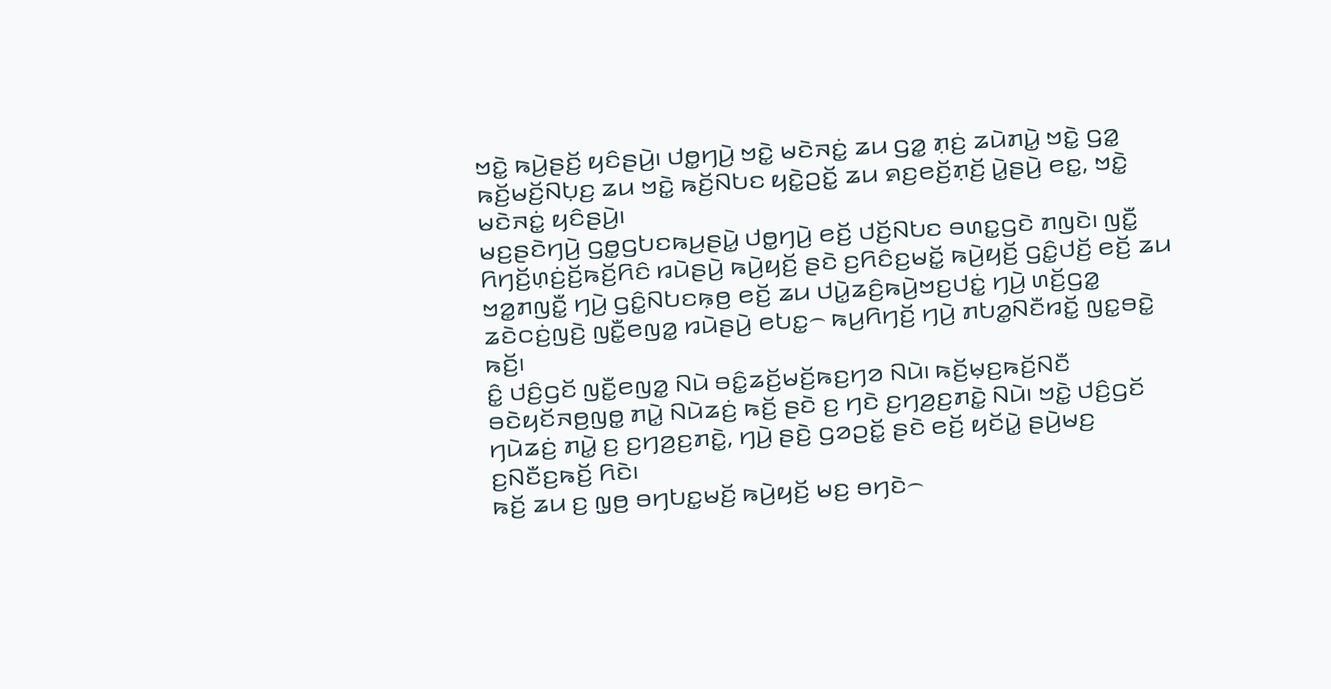ꤠꤢꤧ꤭ ꤒꤣꤧ꤬ꤔꤢꤩ꤬ ꤟꤢꤨꤔꤣꤧ꤬꤯ ꤓꤥ꤭ꤚꤣꤧ꤬ ꤠꤢꤧ꤭ ꤗꤢꤧꤏꤢꤦ꤭ ꤘꤣ ꤞꤤ꤭ ꤊ꤫ꤢꤦ꤬ ꤘꤣꤧꤊꤣꤧ꤭ ꤠꤢꤧ꤭ ꤞꤤ꤭ ꤒꤢꤩ꤬ꤗꤢꤩ꤬ꤡꤝ꤫ꤢ꤬ ꤘꤣ ꤠꤢꤧ꤭ ꤒꤢꤩ꤬ꤡꤝꤢ ꤟꤢꤧ꤭ꤑꤢꤩ꤭ ꤘꤣ ꤎꤢ꤬ꤕꤢꤩ꤬ꤊ꤫ꤢꤩ꤬ ꤣꤧ꤭ꤔꤣꤧ꤬ ꤕꤢ꤭, ꤠꤢꤧ꤭ ꤗꤢꤧꤏꤢꤦ꤭ ꤟꤢꤨꤔꤣꤧ꤬꤯
ꤗꤢ꤬ꤔꤢꤧꤚꤣꤧ꤬ ꤞꤥ꤭ꤞꤝꤢꤒꤣ꤬ꤔꤣꤧ꤭ ꤓꤥ꤭ꤚꤣꤧ꤬ ꤕꤢꤩ꤬ ꤓꤢꤩ꤬ꤡꤝꤢ ꤋꤛꤢ꤭ꤞꤢꤧ ꤊꤜꤢꤧ꤯ ꤜꤢꤪ꤭ ꤖꤚꤢꤩ꤬ꤛ꤫ꤢꤦ꤬ꤢꤩ꤬ꤒꤢꤩ꤬ꤖꤢꤨ ꤙꤣꤧꤔꤣꤧ꤬ ꤒꤣꤧ꤬ꤟꤢꤩ꤬ ꤔꤢꤧ ꤢ꤬ꤖꤢꤨꤢ꤬ꤗꤢꤩ꤭ ꤒꤣꤧ꤬ꤟꤢꤩ꤬ ꤞꤢꤨ꤭ꤓꤢꤩ꤬ ꤕꤢꤩ꤬ ꤘꤣ ꤠꤤ꤭ꤊꤜꤢꤪ꤭ ꤚꤣꤧ꤬ ꤞꤢꤨ꤭ꤡꤝꤢꤒ꤫ꤥ꤬ ꤕꤢꤩ꤬ ꤘꤣ ꤓꤣꤧ꤭ꤘꤢꤨ꤬ꤒꤣꤧ꤬ꤠꤢ꤬ꤓꤢꤦ꤭ ꤚꤣꤧ꤬ ꤛꤢꤩ꤬ꤞꤤ꤭ ꤘꤢꤧꤍꤢꤦ꤬ꤜꤢꤧ꤬ ꤜꤢꤪ꤭ꤕꤜꤤ꤭ ꤙꤣꤧꤔꤣꤧ꤬ ꤕꤝꤢ꤭꤮ ꤒꤣ꤬ꤖꤚꤢꤩ꤬ ꤚꤣꤧ꤬ ꤊꤝꤤ꤭ꤡꤢꤪꤙꤢꤩ꤭ ꤜꤢ꤭ꤋꤢꤧ꤭ ꤒꤢꤩ꤬꤯
ꤢꤨ꤭ ꤓꤢꤨ꤬ꤞꤢꤩ ꤜꤢꤪ꤭ꤕꤜꤤ꤭ ꤡꤣꤧ ꤋꤢꤨ꤭ꤘꤢꤩ꤬ꤗꤢꤩ꤬ꤒꤢ꤬ꤚꤤ ꤡꤣꤧ꤯ ꤒꤢꤩ꤬ꤗ꤫ꤢ꤬ꤒꤢꤩ꤬ꤡꤢꤪ ꤋꤢꤧꤟꤢꤩꤏꤥ꤬ꤜꤥ꤭ ꤊꤣꤧ꤭ ꤡꤣꤧꤘꤢꤦ꤬ ꤒꤢꤩ꤬ ꤔꤢꤧ ꤢ꤬ ꤚꤢꤧ ꤢ꤬ꤚꤤ꤬ꤢ꤬ꤊꤢꤧ꤭ ꤡꤣꤧ꤯ ꤠꤢꤧ꤭ ꤓꤢꤨ꤬ꤞꤢꤩ ꤚꤣꤧꤘꤢꤦ꤬ ꤊꤣꤧ꤭ ꤢ꤬ ꤢ꤬ꤚꤤ꤬ꤢ꤬ꤊꤢꤧ꤭, ꤚꤣꤧ꤬ ꤔꤢꤧ꤬ ꤞꤤꤑꤢꤩ꤭ ꤔꤢꤧ ꤕꤢꤩ꤬ ꤟꤢꤩꤣꤧ꤭ ꤔꤣꤧ꤬ꤗꤢ꤬ ꤢ꤬ꤡꤢꤪꤢ꤬ꤒꤢꤩ꤬ ꤖꤢꤧ꤯
ꤒꤢꤩ꤬ ꤘꤣ ꤢ꤬ ꤜ꤫ꤥ꤬ ꤋꤚꤝꤢ꤭ꤗꤢꤩ꤬ ꤒꤣꤧ꤬ꤟꤢꤩ꤬ ꤗꤢ꤬ ꤋꤚꤢꤧ꤮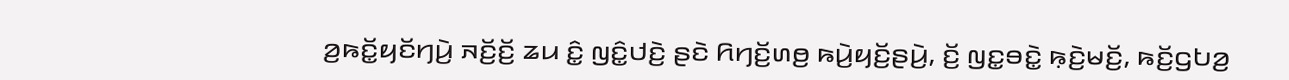ꤤ꤬ꤒꤢꤩ꤭ꤟꤢꤩꤚꤣꤧ꤬ ꤏꤢꤩ꤬ꤢꤩ꤬ ꤘꤣ ꤢꤨ꤭ ꤜꤢꤨ꤭ꤓꤢꤧ꤬ ꤔꤢꤧ ꤖꤚꤢꤩ꤬ꤛꤥ꤬ ꤒꤣꤧ꤬ꤟꤢꤩ꤬ꤔꤣꤧ꤬, ꤢꤩ꤬ ꤜꤢ꤭ꤋꤢꤧ꤭ ꤒ꤫ꤢꤧ꤬ꤗꤢꤩ꤬, ꤒꤢꤩ꤬ꤞꤝꤤ꤬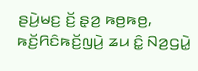ꤔꤣꤧ꤬ꤗꤢ꤬ ꤢꤩ꤬ ꤔ꤫ꤤ꤬ ꤒꤥ꤬ꤒꤥ꤬, ꤒꤢꤩ꤬ꤖꤢꤨꤒꤢꤩ꤬ꤜꤣꤧ꤬ ꤘꤣ ꤢꤨ꤭ ꤡꤤ꤬ꤞꤣꤧ꤭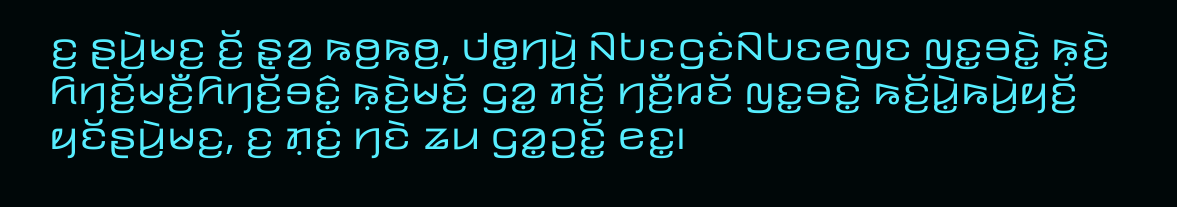ꤢ꤬ ꤔꤣꤧ꤬ꤗꤢ꤬ ꤢꤩ꤬ ꤔ꤫ꤤ꤬ ꤒꤥ꤬ꤒꤥ꤬, ꤓꤥ꤭ꤚꤣꤧ꤬ ꤡꤝꤢꤞꤢꤦꤡꤝꤢꤕꤜꤢ ꤜꤢ꤭ꤋꤢꤧ꤭ ꤒ꤫ꤢꤧ꤬ ꤖꤚꤢꤩ꤬ꤗꤢꤪ꤬ꤖꤚꤢꤩ꤬ꤋꤢꤨ꤭ ꤒ꤫ꤢꤧ꤬ꤗꤢꤩ꤬ ꤞꤤ꤭ ꤊꤢꤩ꤬ ꤚꤢꤪ꤬ꤙꤢꤩ ꤜꤢ꤭ꤋꤢꤧ꤭ ꤒꤢꤩ꤬ꤣꤧ꤭ꤒꤣꤧ꤬ꤟꤢꤩ꤬ ꤟꤢꤩꤔꤣꤧ꤬ꤗꤢ꤬, ꤢ꤬ ꤊ꤫ꤢꤦ꤬ ꤚꤢꤧ ꤘꤣ ꤞꤤ꤭ꤑꤢꤩ꤭ ꤕꤢ꤭꤯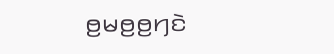ꤥ꤬ꤗꤥ꤬ꤥ꤬ꤚꤢꤧ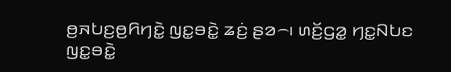ꤥ꤬ꤏꤝꤢ꤬ꤥ꤬ꤖꤚꤢꤧ꤭ ꤜꤢ꤭ꤋꤢꤧ꤭ ꤘꤢꤦ꤬ ꤔꤤ꤮꤯ ꤛꤢꤩ꤬ꤞꤤ꤭ ꤚꤢ꤭ꤡꤝꤢ ꤜꤢ꤭ꤋꤢꤧ꤭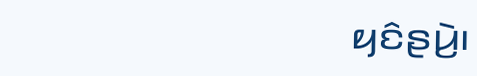ꤟꤢꤨꤔꤣꤧ꤬꤯